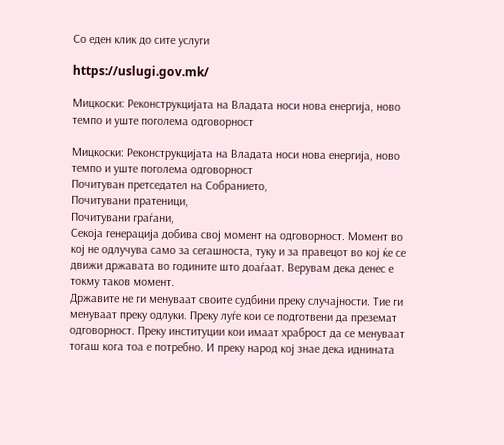Со еден клик до сите услуги

https://uslugi.gov.mk/

Мицкоски: Реконструкцијата на Владата носи нова енергија, ново темпо и уште поголема одговорност

Мицкоски: Реконструкцијата на Владата носи нова енергија, ново темпо и уште поголема одговорност
Почитуван претседател на Собранието,
Почитувани пратеници,
Почитувани граѓани,
Секоја генерација добива свој момент на одговорност. Момент во кој не одлучува само за сегашноста, туку и за правецот во кој ќе се движи државата во годините што доаѓаат. Верувам дека денес е токму таков момент.
Државите не ги менуваат своите судбини преку случајности. Тие ги менуваат преку одлуки. Преку луѓе кои се подготвени да преземат одговорност. Преку институции кои имаат храброст да се менуваат тогаш кога тоа е потребно. И преку народ кој знае дека иднината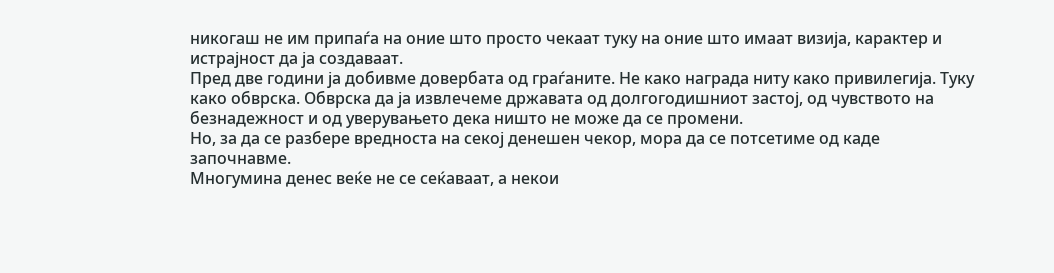никогаш не им припаѓа на оние што просто чекаат туку на оние што имаат визија, карактер и истрајност да ја создаваат.
Пред две години ја добивме довербата од граѓаните. Не како награда ниту како привилегија. Туку како обврска. Обврска да ја извлечеме државата од долгогодишниот застој, од чувството на безнадежност и од уверувањето дека ништо не може да се промени.
Но, за да се разбере вредноста на секој денешен чекор, мора да се потсетиме од каде започнавме.
Многумина денес веќе не се сеќаваат, а некои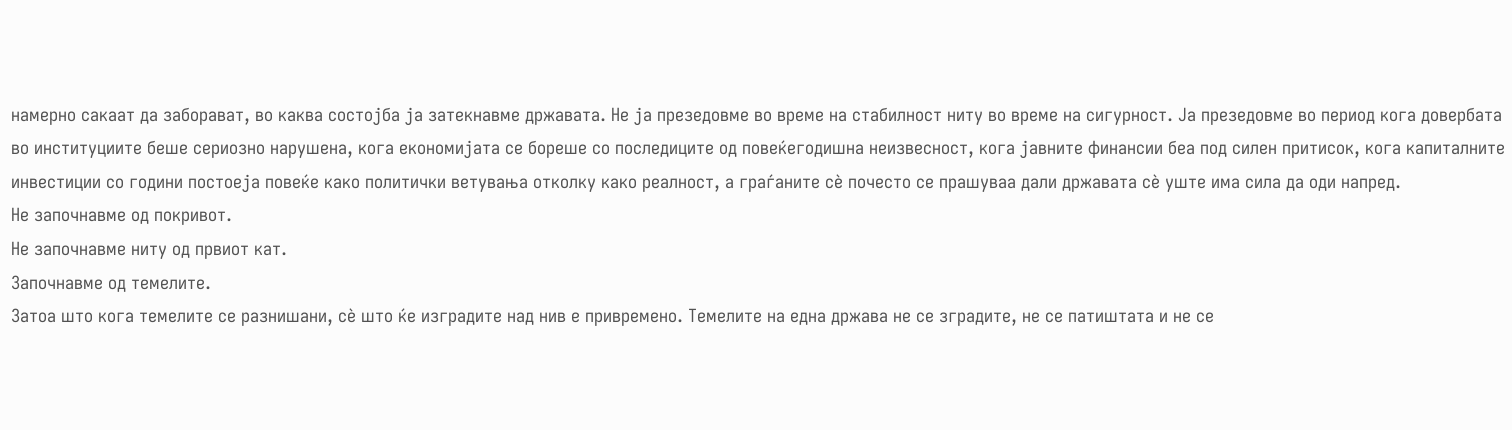намерно сакаат да заборават, во каква состојба ја затекнавме државата. Не ја презедовме во време на стабилност ниту во време на сигурност. Ја презедовме во период кога довербата во институциите беше сериозно нарушена, кога економијата се бореше со последиците од повеќегодишна неизвесност, кога јавните финансии беа под силен притисок, кога капиталните инвестиции со години постоеја повеќе како политички ветувања отколку како реалност, а граѓаните сè почесто се прашуваа дали државата сè уште има сила да оди напред.
Не започнавме од покривот.
Не започнавме ниту од првиот кат.
Започнавме од темелите.
Затоа што кога темелите се разнишани, сè што ќе изградите над нив е привремено. Темелите на една држава не се зградите, не се патиштата и не се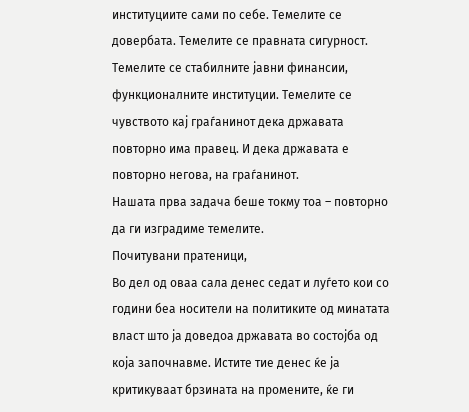институциите сами по себе. Темелите се довербата. Темелите се правната сигурност. Темелите се стабилните јавни финансии, функционалните институции. Темелите се чувството кај граѓанинот дека државата повторно има правец. И дека државата е повторно негова, на граѓанинот.
Нашата прва задача беше токму тоа – повторно да ги изградиме темелите.
Почитувани пратеници,
Во дел од оваа сала денес седат и луѓето кои со години беа носители на политиките од минатата власт што ја доведоа државата во состојба од која започнавме. Истите тие денес ќе ја критикуваат брзината на промените, ќе ги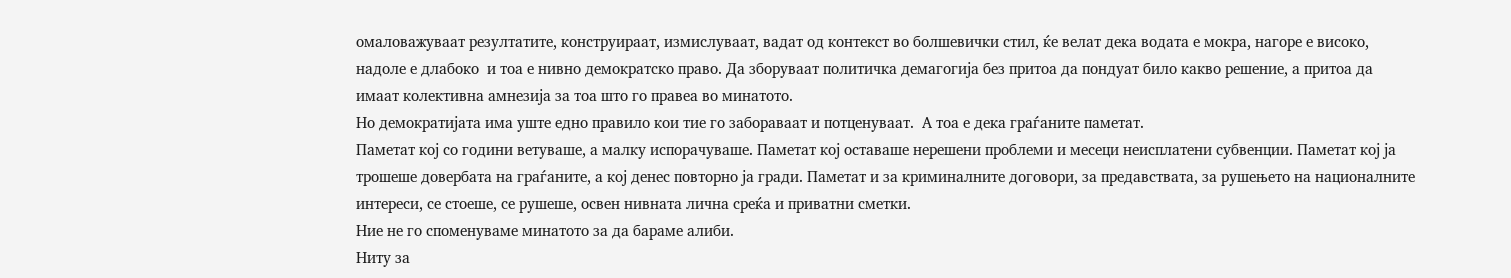омаловажуваат резултатите, конструираат, измислуваат, вадат од контекст во болшевички стил, ќе велат дека водата е мокра, нагоре е високо, надоле е длабоко  и тоа е нивно демократско право. Да зборуваат политичка демагогија без притоа да пондуат било какво решение, а притоа да имаат колективна амнезија за тоа што го правеа во минатото.
Но демократијата има уште едно правило кои тие го забораваат и потценуваат.  А тоа е дека граѓаните паметат.
Паметат кој со години ветуваше, а малку испорачуваше. Паметат кој оставаше нерешени проблеми и месеци неисплатени субвенции. Паметат кој ја трошеше довербата на граѓаните, а кој денес повторно ја гради. Паметат и за криминалните договори, за предавствата, за рушењето на националните интереси, се стоеше, се рушеше, освен нивната лична среќа и приватни сметки.
Ние не го споменуваме минатото за да бараме алиби.
Ниту за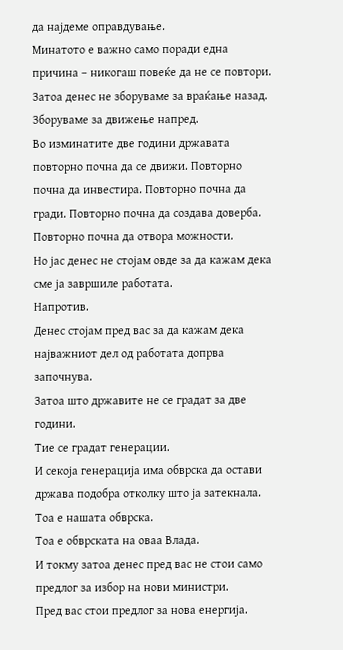да најдеме оправдување.
Минатото е важно само поради една причина – никогаш повеќе да не се повтори.
Затоа денес не зборуваме за враќање назад.
Зборуваме за движење напред.
Во изминатите две години државата повторно почна да се движи. Повторно почна да инвестира. Повторно почна да гради. Повторно почна да создава доверба. Повторно почна да отвора можности.
Но јас денес не стојам овде за да кажам дека сме ја завршиле работата.
Напротив.
Денес стојам пред вас за да кажам дека најважниот дел од работата допрва започнува.
Затоа што државите не се градат за две години.
Тие се градат генерации.
И секоја генерација има обврска да остави држава подобра отколку што ја затекнала.
Тоа е нашата обврска.
Тоа е обврската на оваа Влада.
И токму затоа денес пред вас не стои само предлог за избор на нови министри.
Пред вас стои предлог за нова енергија.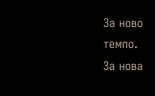За ново темпо.
За нова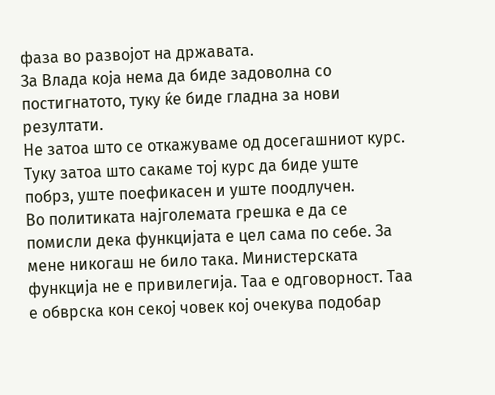фаза во развојот на државата.
За Влада која нема да биде задоволна со постигнатото, туку ќе биде гладна за нови резултати.
Не затоа што се откажуваме од досегашниот курс.
Туку затоа што сакаме тој курс да биде уште побрз, уште поефикасен и уште поодлучен.
Во политиката најголемата грешка е да се помисли дека функцијата е цел сама по себе. За мене никогаш не било така. Министерската функција не е привилегија. Таа е одговорност. Таа е обврска кон секој човек кој очекува подобар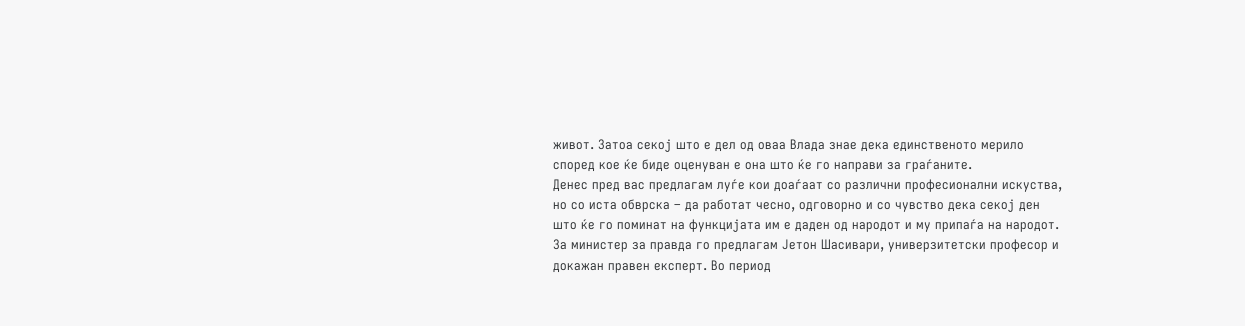живот. Затоа секој што е дел од оваа Влада знае дека единственото мерило според кое ќе биде оценуван е она што ќе го направи за граѓаните.
Денес пред вас предлагам луѓе кои доаѓаат со различни професионални искуства, но со иста обврска – да работат чесно, одговорно и со чувство дека секој ден што ќе го поминат на функцијата им е даден од народот и му припаѓа на народот.
За министер за правда го предлагам Јетон Шасивари, универзитетски професор и докажан правен експерт. Во период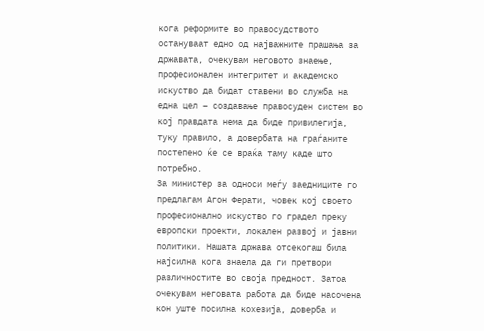кога реформите во правосудството остануваат едно од најважните прашања за државата, очекувам неговото знаење, професионален интегритет и академско искуство да бидат ставени во служба на една цел – создавање правосуден систем во кој правдата нема да биде привилегија, туку правило, а довербата на граѓаните постепено ќе се враќа таму каде што потребно.
За министер за односи меѓу заедниците го предлагам Агон Ферати, човек кој своето професионално искуство го градел преку европски проекти, локален развој и јавни политики. Нашата држава отсекогаш била најсилна кога знаела да ги претвори различностите во своја предност. Затоа очекувам неговата работа да биде насочена кон уште посилна кохезија, доверба и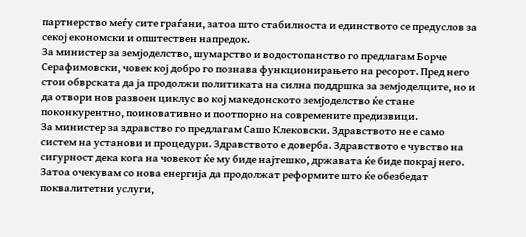партнерство меѓу сите граѓани, затоа што стабилноста и единството се предуслов за секој економски и општествен напредок.
За министер за земјоделство, шумарство и водостопанство го предлагам Борче Серафимовски, човек кој добро го познава функционирањето на ресорот. Пред него стои обврската да ја продолжи политиката на силна поддршка за земјоделците, но и да отвори нов развоен циклус во кој македонското земјоделство ќе стане поконкурентно, поиновативно и поотпорно на современите предизвици.
За министер за здравство го предлагам Сашо Клековски. Здравството не е само систем на установи и процедури. Здравството е доверба. Здравството е чувство на сигурност дека кога на човекот ќе му биде најтешко, државата ќе биде покрај него. Затоа очекувам со нова енергија да продолжат реформите што ќе обезбедат поквалитетни услуги,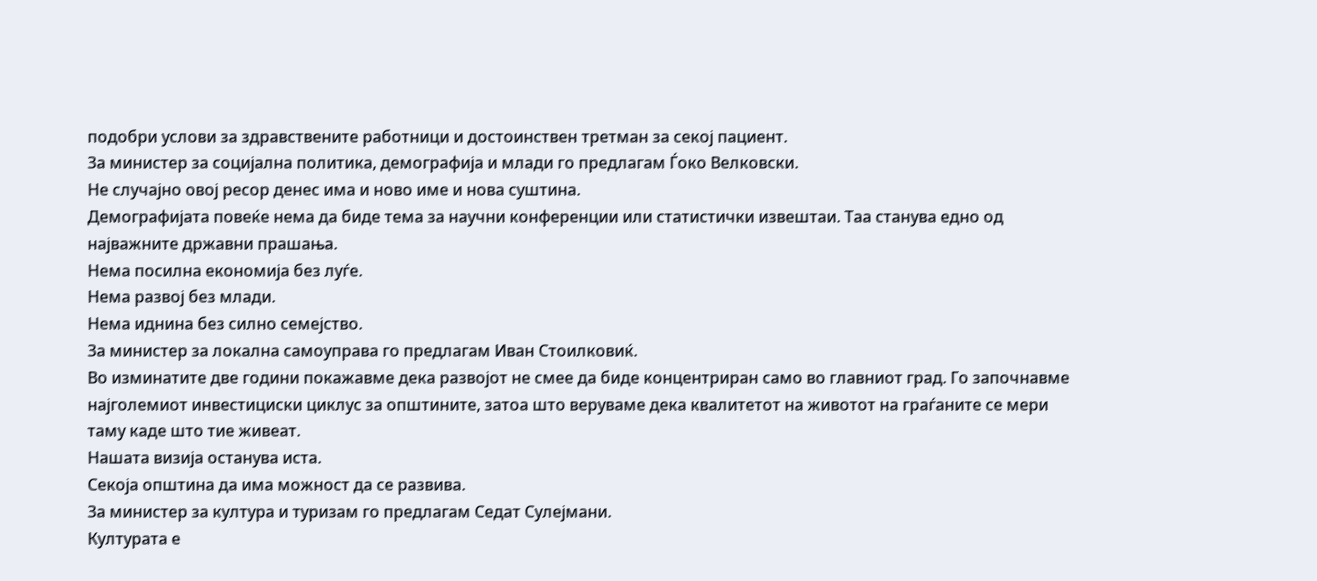подобри услови за здравствените работници и достоинствен третман за секој пациент.
За министер за социјална политика, демографија и млади го предлагам Ѓоко Велковски.
Не случајно овој ресор денес има и ново име и нова суштина.
Демографијата повеќе нема да биде тема за научни конференции или статистички извештаи. Таа станува едно од најважните државни прашања.
Нема посилна економија без луѓе.
Нема развој без млади.
Нема иднина без силно семејство.
За министер за локална самоуправа го предлагам Иван Стоилковиќ.
Во изминатите две години покажавме дека развојот не смее да биде концентриран само во главниот град. Го започнавме најголемиот инвестициски циклус за општините, затоа што веруваме дека квалитетот на животот на граѓаните се мери таму каде што тие живеат.
Нашата визија останува иста.
Секоја општина да има можност да се развива.
За министер за култура и туризам го предлагам Седат Сулејмани.
Културата е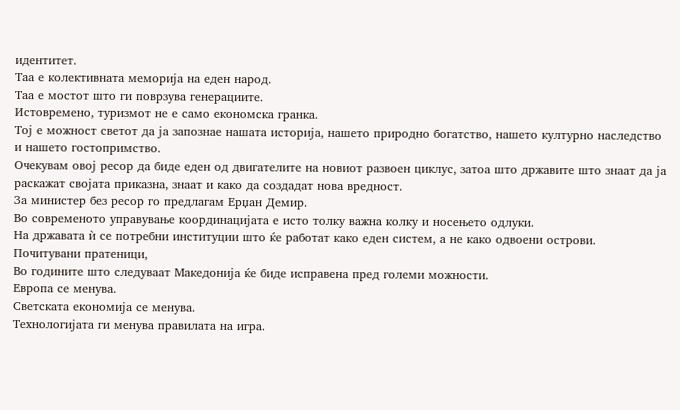идентитет.
Таа е колективната меморија на еден народ.
Таа е мостот што ги поврзува генерациите.
Истовремено, туризмот не е само економска гранка.
Тој е можност светот да ја запознае нашата историја, нашето природно богатство, нашето културно наследство и нашето гостопримство.
Очекувам овој ресор да биде еден од двигателите на новиот развоен циклус, затоа што државите што знаат да ја раскажат својата приказна, знаат и како да создадат нова вредност.
За министер без ресор го предлагам Ерџан Демир.
Во современото управување координацијата е исто толку важна колку и носењето одлуки.
На државата ѝ се потребни институции што ќе работат како еден систем, а не како одвоени острови.
Почитувани пратеници,
Во годините што следуваат Македонија ќе биде исправена пред големи можности.
Европа се менува.
Светската економија се менува.
Технологијата ги менува правилата на игра.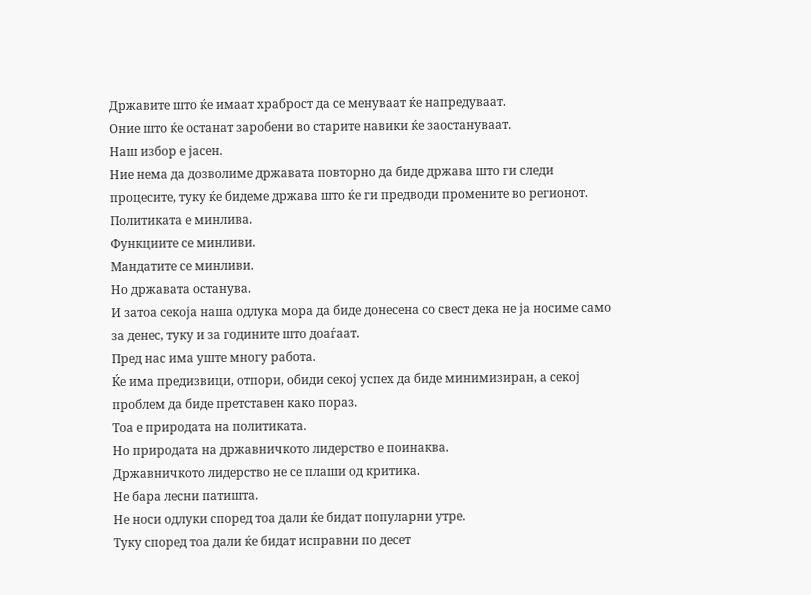Државите што ќе имаат храброст да се менуваат ќе напредуваат.
Оние што ќе останат заробени во старите навики ќе заостануваат.
Наш избор е јасен.
Ние нема да дозволиме државата повторно да биде држава што ги следи процесите, туку ќе бидеме држава што ќе ги предводи промените во регионот.
Политиката е минлива.
Функциите се минливи.
Мандатите се минливи.
Но државата останува.
И затоа секоја наша одлука мора да биде донесена со свест дека не ја носиме само за денес, туку и за годините што доаѓаат.
Пред нас има уште многу работа.
Ќе има предизвици, отпори, обиди секој успех да биде минимизиран, а секој проблем да биде претставен како пораз.
Тоа е природата на политиката.
Но природата на државничкото лидерство е поинаква.
Државничкото лидерство не се плаши од критика.
Не бара лесни патишта.
Не носи одлуки според тоа дали ќе бидат популарни утре.
Туку според тоа дали ќе бидат исправни по десет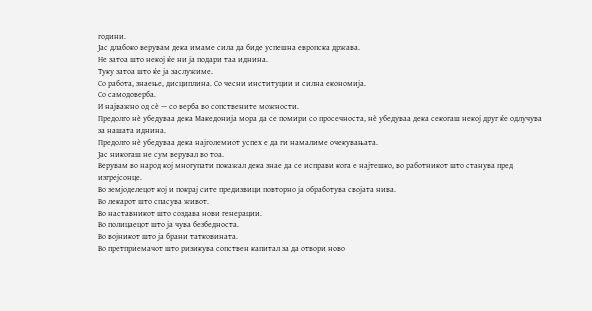години.
Јас длабоко верувам дека имаме сила да биде успешна европска држава.
Не затоа што некој ќе ни ја подари таа иднина.
Туку затоа што ќе ја заслужиме.
Со работа, знаење, дисциплина. Со чесни институции и силна економија.
Со самодоверба.
И најважно од сè — со верба во сопствените можности.
Предолго нè убедуваа дека Македонија мора да се помири со просечноста, нè убедуваа дека секогаш некој друг ќе одлучува за нашата иднина.
Предолго нè убедуваа дека најголемиот успех е да ги намалиме очекувањата.
Јас никогаш не сум верувал во тоа.
Верувам во народ кој многупати покажал дека знае да се исправи кога е најтешко, во работникот што станува пред изгрејсонце.
Во земјоделецот кој и покрај сите предизвици повторно ја обработува својата нива.
Во лекарот што спасува живот.
Во наставникот што создава нови генерации.
Во полицаецот што ја чува безбедноста.
Во војникот што ја брани татковината.
Во претприемачот што ризикува сопствен капитал за да отвори ново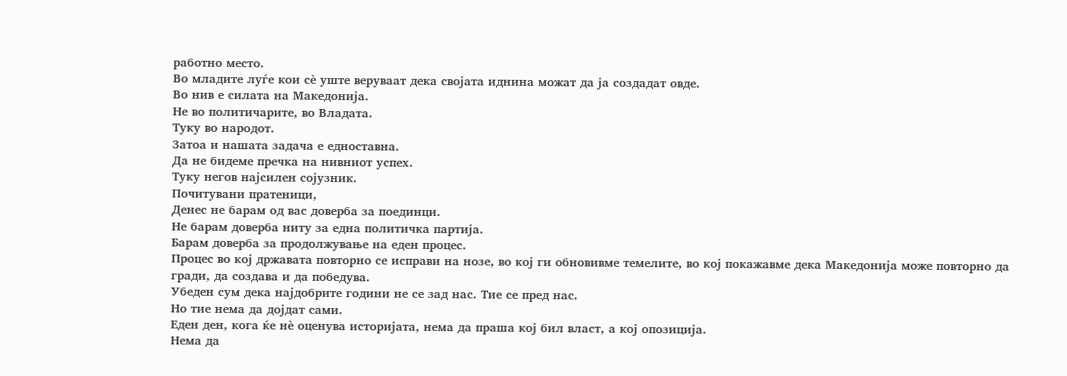работно место.
Во младите луѓе кои сè уште веруваат дека својата иднина можат да ја создадат овде.
Во нив е силата на Македонија.
Не во политичарите, во Владата.
Туку во народот.
Затоа и нашата задача е едноставна.
Да не бидеме пречка на нивниот успех.
Туку негов најсилен сојузник.
Почитувани пратеници,
Денес не барам од вас доверба за поединци.
Не барам доверба ниту за една политичка партија.
Барам доверба за продолжување на еден процес.
Процес во кој државата повторно се исправи на нозе, во кој ги обновивме темелите, во кој покажавме дека Македонија може повторно да гради, да создава и да победува.
Убеден сум дека најдобрите години не се зад нас. Тие се пред нас.
Но тие нема да дојдат сами.
Еден ден, кога ќе нè оценува историјата, нема да праша кој бил власт, а кој опозиција.
Нема да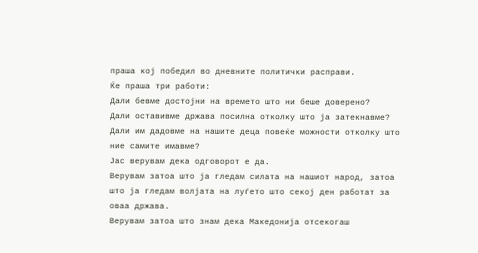праша кој победил во дневните политички расправи.
Ќе праша три работи:
Дали бевме достојни на времето што ни беше доверено?
Дали оставивме држава посилна отколку што ја затекнавме?
Дали им дадовме на нашите деца повеќе можности отколку што ние самите имавме?
Јас верувам дека одговорот е да.
Верувам затоа што ја гледам силата на нашиот народ, затоа што ја гледам волјата на луѓето што секој ден работат за оваа држава.
Верувам затоа што знам дека Македонија отсекогаш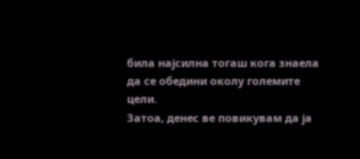била најсилна тогаш кога знаела да се обедини околу големите цели.
Затоа, денес ве повикувам да ја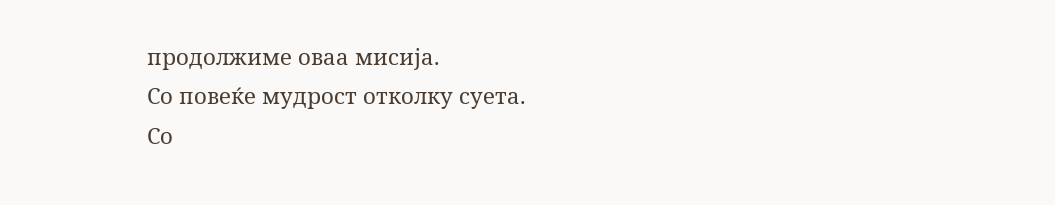продолжиме оваа мисија.
Со повеќе мудрост отколку суета.
Со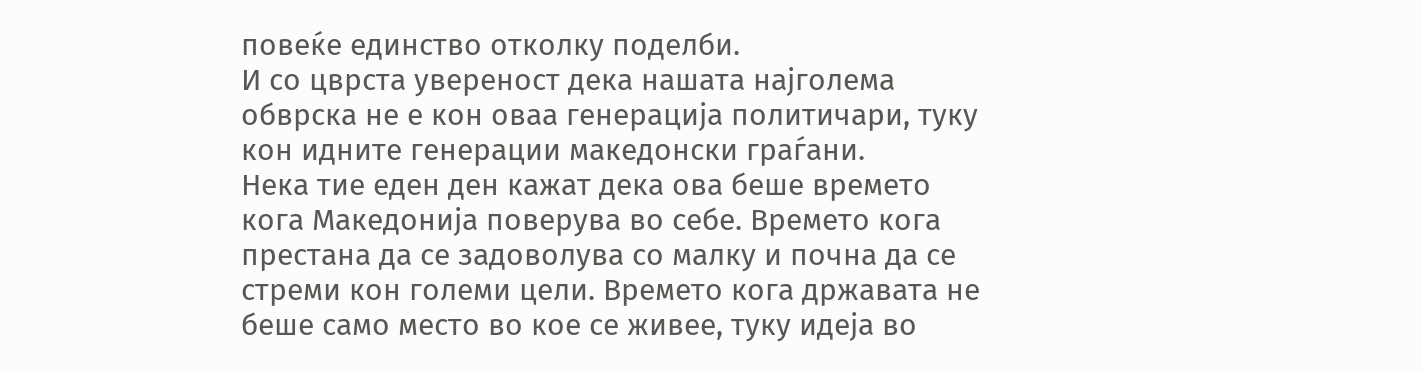повеќе единство отколку поделби.
И со цврста увереност дека нашата најголема обврска не е кон оваа генерација политичари, туку кон идните генерации македонски граѓани.
Нека тие еден ден кажат дека ова беше времето кога Македонија поверува во себе. Времето кога престана да се задоволува со малку и почна да се стреми кон големи цели. Времето кога државата не беше само место во кое се живее, туку идеја во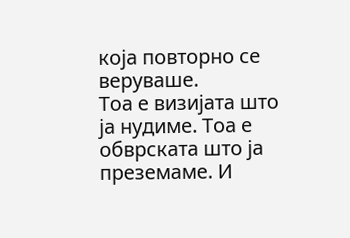која повторно се веруваше.
Тоа е визијата што ја нудиме. Тоа е обврската што ја преземаме. И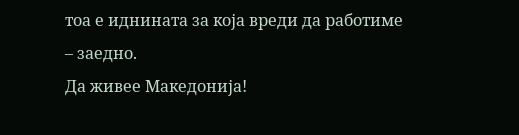тоа е иднината за која вреди да работиме – заедно.
Да живее Македонија!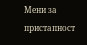Мени за пристапност